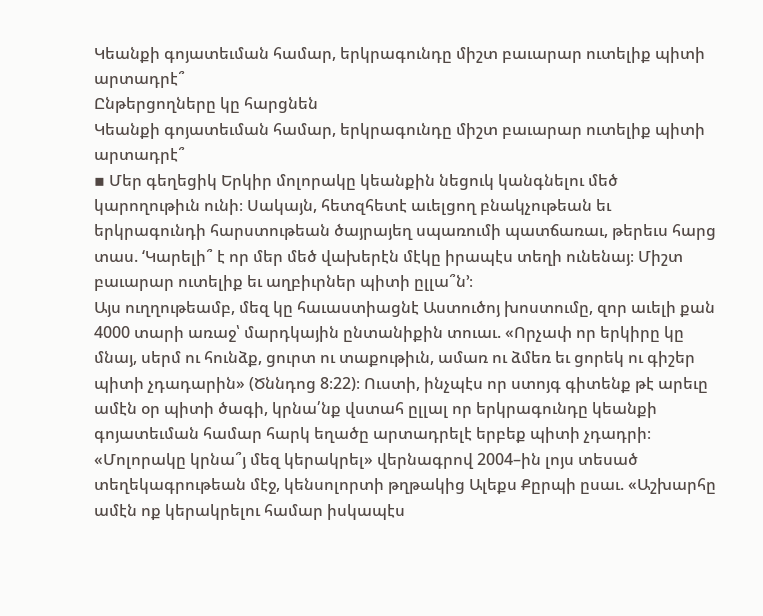Կեանքի գոյատեւման համար, երկրագունդը միշտ բաւարար ուտելիք պիտի արտադրէ՞
Ընթերցողները կը հարցնեն
Կեանքի գոյատեւման համար, երկրագունդը միշտ բաւարար ուտելիք պիտի արտադրէ՞
▪ Մեր գեղեցիկ Երկիր մոլորակը կեանքին նեցուկ կանգնելու մեծ կարողութիւն ունի։ Սակայն, հետզհետէ աւելցող բնակչութեան եւ երկրագունդի հարստութեան ծայրայեղ սպառումի պատճառաւ, թերեւս հարց տաս. ‘Կարելի՞ է որ մեր մեծ վախերէն մէկը իրապէս տեղի ունենայ։ Միշտ բաւարար ուտելիք եւ աղբիւրներ պիտի ըլլա՞ն’։
Այս ուղղութեամբ, մեզ կը հաւաստիացնէ Աստուծոյ խոստումը, զոր աւելի քան 4000 տարի առաջ՝ մարդկային ընտանիքին տուաւ. «Որչափ որ երկիրը կը մնայ, սերմ ու հունձք, ցուրտ ու տաքութիւն, ամառ ու ձմեռ եւ ցորեկ ու գիշեր պիտի չդադարին» (Ծննդոց 8։22)։ Ուստի, ինչպէս որ ստոյգ գիտենք թէ արեւը ամէն օր պիտի ծագի, կրնա՛նք վստահ ըլլալ որ երկրագունդը կեանքի գոյատեւման համար հարկ եղածը արտադրելէ երբեք պիտի չդադրի։
«Մոլորակը կրնա՞յ մեզ կերակրել» վերնագրով 2004–ին լոյս տեսած տեղեկագրութեան մէջ, կենսոլորտի թղթակից Ալեքս Քըրպի ըսաւ. «Աշխարհը ամէն ոք կերակրելու համար իսկապէս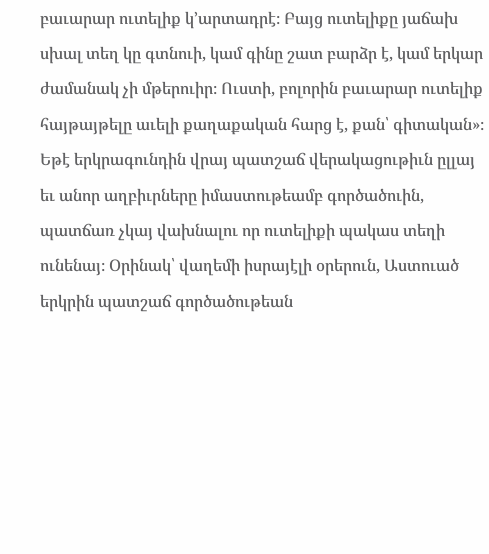բաւարար ուտելիք կ’արտադրէ։ Բայց ուտելիքը յաճախ սխալ տեղ կը գտնուի, կամ գինը շատ բարձր է, կամ երկար ժամանակ չի մթերուիր։ Ուստի, բոլորին բաւարար ուտելիք հայթայթելը աւելի քաղաքական հարց է, քան՝ գիտական»։ Եթէ երկրագունդին վրայ պատշաճ վերակացութիւն ըլլայ եւ անոր աղբիւրները իմաստութեամբ գործածուին, պատճառ չկայ վախնալու որ ուտելիքի պակաս տեղի ունենայ։ Օրինակ՝ վաղեմի իսրայէլի օրերուն, Աստուած երկրին պատշաճ գործածութեան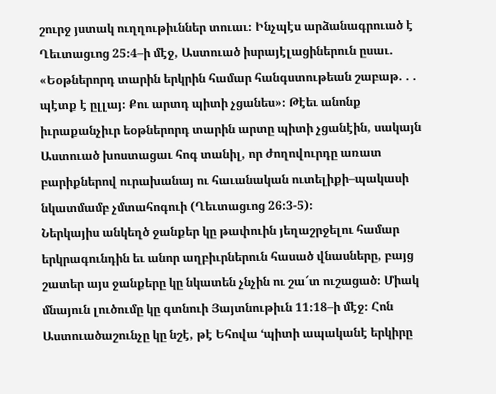շուրջ յստակ ուղղութիւններ տուաւ։ Ինչպէս արձանագրուած է Ղեւտացւոց 25։4–ի մէջ, Աստուած իսրայէլացիներուն ըսաւ. «Եօթներորդ տարին երկրին համար հանգստութեան շաբաթ. . . պէտք է ըլլայ։ Քու արտդ պիտի չցանես»։ Թէեւ անոնք իւրաքանչիւր եօթներորդ տարին արտը պիտի չցանէին, սակայն Աստուած խոստացաւ հոգ տանիլ, որ ժողովուրդը առատ բարիքներով ուրախանայ ու հաւանական ուտելիքի–պակասի նկատմամբ չմտահոգուի (Ղեւտացւոց 26։3-5)։
Ներկայիս անկեղծ ջանքեր կը թափուին յեղաշրջելու համար երկրագունդին եւ անոր աղբիւրներուն հասած վնասները, բայց շատեր այս ջանքերը կը նկատեն չնչին ու շա՜տ ուշացած։ Միակ մնայուն լուծումը կը գտնուի Յայտնութիւն 11։18–ի մէջ։ Հոն Աստուածաշունչը կը նշէ, թէ Եհովա ‘պիտի ապականէ երկիրը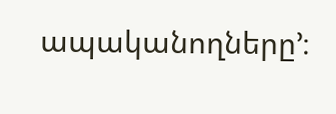ապականողները’։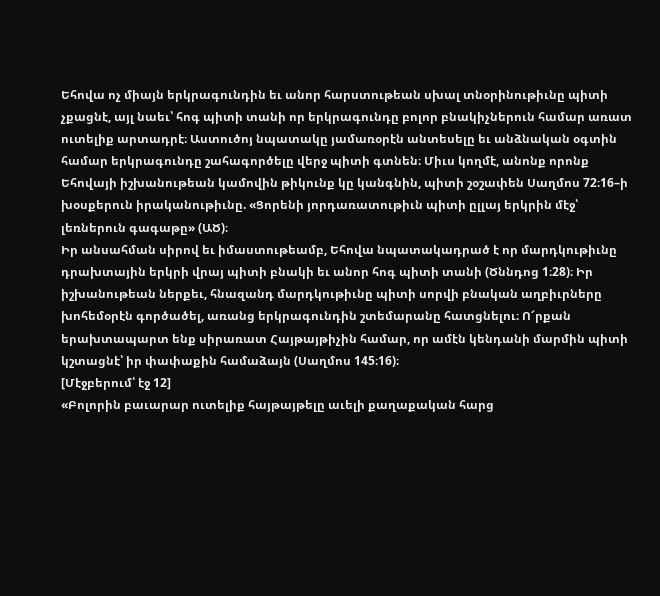Եհովա ոչ միայն երկրագունդին եւ անոր հարստութեան սխալ տնօրինութիւնը պիտի չքացնէ, այլ նաեւ՝ հոգ պիտի տանի որ երկրագունդը բոլոր բնակիչներուն համար առատ ուտելիք արտադրէ։ Աստուծոյ նպատակը յամառօրէն անտեսելը եւ անձնական օգտին համար երկրագունդը շահագործելը վերջ պիտի գտնեն։ Միւս կողմէ, անոնք որոնք Եհովայի իշխանութեան կամովին թիկունք կը կանգնին, պիտի շօշափեն Սաղմոս 72։16–ի խօսքերուն իրականութիւնը. «Ցորենի յորդառատութիւն պիտի ըլլայ երկրին մէջ՝ լեռներուն գագաթը» (ԱԾ)։
Իր անսահման սիրով եւ իմաստութեամբ, Եհովա նպատակադրած է որ մարդկութիւնը դրախտային երկրի վրայ պիտի բնակի եւ անոր հոգ պիտի տանի (Ծննդոց 1։28)։ Իր իշխանութեան ներքեւ, հնազանդ մարդկութիւնը պիտի սորվի բնական աղբիւրները խոհեմօրէն գործածել, առանց երկրագունդին շտեմարանը հատցնելու։ Ո՜րքան երախտապարտ ենք սիրառատ Հայթայթիչին համար, որ ամէն կենդանի մարմին պիտի կշտացնէ՝ իր փափաքին համաձայն (Սաղմոս 145։16)։
[Մէջբերում՝ էջ 12]
«Բոլորին բաւարար ուտելիք հայթայթելը աւելի քաղաքական հարց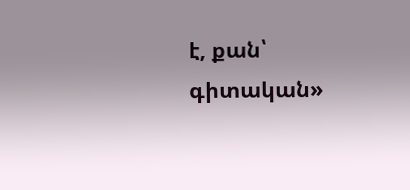է, քան՝ գիտական»